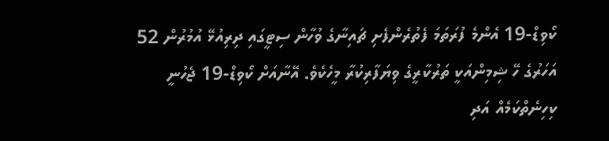ކޯވިޑް-19 އެންމެ ފުރަތަމަ ފެތުރެންފެށި ޗައިނާގެ ވުހާން ސިޓީގައި ދިރިއުޅޭ އުމުރުން 52 އަހަރުގެ ހޭ ޝިމިންއަކީ ތަރުކާރީގެ ވިޔަފާރިކުރާ މީހެކެވެ. އޭނާއަށް ކޯވިޑް-19 ޖެހުނީ ކިހިނެތްކަމެއް އަދި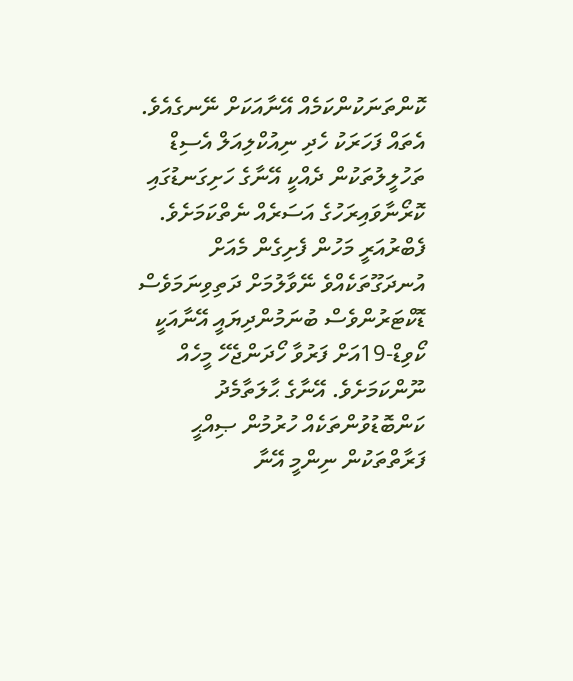ކޮންތަނަކުންކަމެއް އޭނާއަކަށް ނޭނގެއެވެ. އެތައް ފަހަރަކު ހެދި ނިއުކްލިއަލް އެސިޑް ތަހުލީލުތަކުން ދެއްކީ އޭނާގެ ހަށިގަނޑުގައި ކޮރޯނާވައިރަހުގެ އަސަރެއް ނެތްކަމަށެވެ.
ފެބްރުއަރީ މަހުން ފެށިގެން މެއަށް އުނދަގޫތަކެއްވެ ނޭވާލުމަށް ދަތިވިނަމަވެސް ޑޮކްޓަރުންވެސް ބުނަމުންދިޔައީ އޭނާއަކީ ކޯވިޑް-19އަށް ފަރުވާ ހޯދަންޖެހޭ މީހެއް ނޫންކަމަށެވެ. އޭނާގެ ޙާލަތާމެދު ކަންބޮޑުވުންތަކެއް ހުރުމުން ޞިއްޙީ ފަރާތްތަކުން ނިންމީ އޭނާ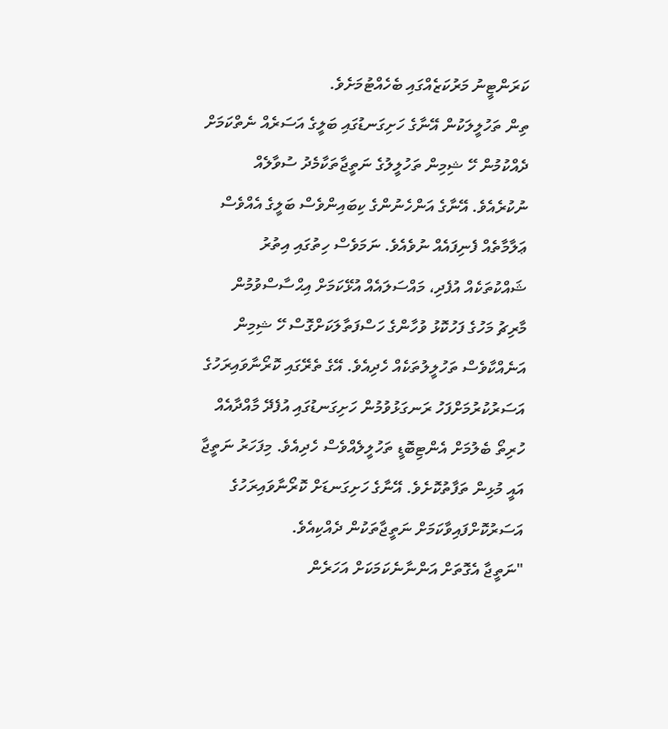ކަރަންޓީނު މަރުކަޒެއްގައި ބެހެއްޓުމަށެވެ.
ތިން ތަހުލީލަކުން އޭނާގެ ހަށިގަނޑުގައި ބަލީގެ އަސަރެއް ނެތްކަމަށް ދެއްކުމުން ހޭ ޝިމިން ތަހުލީލުގެ ނަތީޖާތަކާމެދު ސުވާލެއް ނުކުރެއެވެ. އޭނާގެ އަންހެނުންގެ ކިބައިންވެސް ބަލީގެ އެއްވެސް ޢަލާމާތެއް ފެނިފައެއް ނުވެއެވެ. ނަމަވެސް ހިތުގައި އިތުރު ޝައްކުތަކެއް އުފެދި، މައްސަލައެއް އުޅޭކަމަށް އިޙްސާސްވުމުން މާރިޗު މަހުގެ ފަހުކޮޅު ވުހާންގެ ހަސްފަތާލަކަށްގޮސް ހޭ ޝިމިން އަނެއްކާވެސް ތަހުލީލުތަކެއް ހެދިއެވެ. އޭގެ ތެރޭގައި ކޮރޯނާވައިރަހުގެ އަސަރުކުރުމަށްފަހު ރަނގަޅުވުމުން ހަށިގަނޑުގައި އުފެދޭ މާއްދާއެއް ހުރިތޯ ބެލުމަށް އެންޓިބޮޑީ ތަހުލީލެއްވެސް ހެދިއެވެ. މިފަހަރު ނަތީޖާ އައީ މުޅިން ތަފާތުކޮށެވެ. އޭނާގެ ހަށިގަނޑަށް ކޮރޯނާވައިރަހުގެ އަސަރުކޮށްފައިވާކަމަށް ނަތީޖާތަކުން ދެއްކިއެވެ.
"ނަތީޖާ އެގޮތަށް އަންނާނެކަމަކަށް އަހަރެން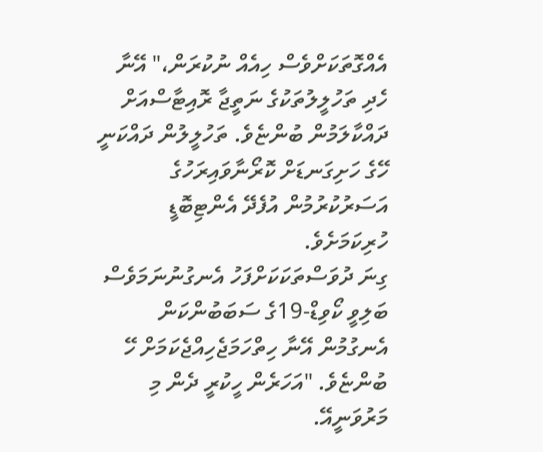އެއްގޮތަކަށްވެސް ހިއެއް ނުކުރަން،" އޭނާ ހެދި ތަހުލީލުތަކުގެ ނަތީޖާ ރޮއިޓާސްއަށް ދައްކާލަމުން ބުންޏެވެ. ތަހުލީލުން ދައްކަނީ ހޭގެ ހަށިގަނޑަށް ކޮރޯނާވައިރަހުގެ އަސަރުކުރުމުން އުފެދޭ އެންޓިބޮޑީ ހުރިކަމަށެވެ.
ގިނަ ދުވަސްތަކަކަށްފަހު އެނގުނުނަމަވެސް ބަލިވީ ކޯވިޑް-19ގެ ސަބަބުންކަން އެނގުމުން އޭނާ ހިތްހަމަޖެހިއްޖެކަމަށް ހޭ ބުންޏެވެ. "އަހަރެން ހީކުރީ ދެން މި މަރުވަނީއޭ.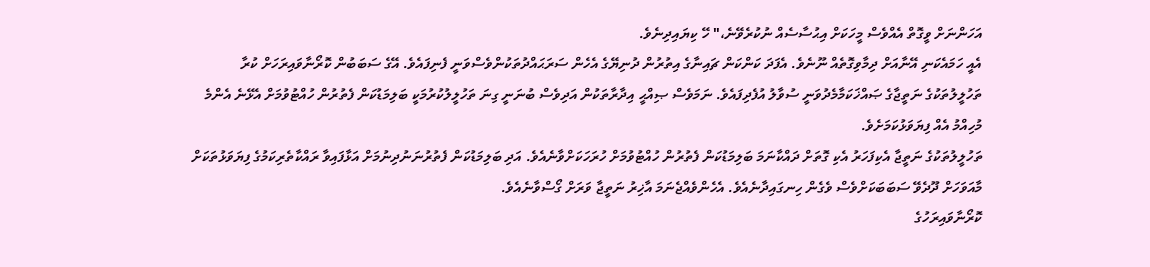އަހަންނަށް ވީގޮތް އެއްވެސް މީހަކަށް އިޙުސާސެއް ނުކުރެވޭނެ،" ހޭ ކިޔައިދިނެވެ.
އެއީ ހަމައެކަނި އޭނާއަށް ދިމާވިގޮތެއް ނޫނެވެ. އެފަދަ ކަންކަން ޗައިނާގެ އިތުރުން ދުނިޔޭގެ އެހެން ސަރަޙައްދުތަކުންވެސްވަނީ ފެނިފައެވެ. އޭގެ ސަބަބުން ކޮރޯނާވައިރަހަށް ކުރާ ތަހުލީލުތަކުގެ ނަތީޖާގެ ޞައްޚަކަމާމެދުވަނީ ސުވާލު އުފެދިފައެވެ. ނަމަވެސް ޞިއްޙީ އިދާރާތަކުން އަދިވެސް ބުނަނީ ގިނަ ތަހުލީލުކުރުމަކީ ބަލިމަޑުކަން ފެތުރުން ހުއްޓުވުމަށް އެޅޭނެ އެންމެ މުހިއްމު އެއް ފިޔަވަޅުކަމަށެވެ.
ތަހުލީލުތަކުގެ ނަތީޖާ އެކިފަހަރު އެކި ގޮތަށް ދައްކާނަމަ ބަލިމަޑުކަން ފެތުރުން ހުއްޓުވުމަށް ހުރަހަކަށްވާނެއެވެ. އަދި ބަލިމަޑުކަން ފެތުރުނަނުދިނުމަށް އަޅާފައިވާ ރައްކާތެރިކަމުގެ ފިޔަވަޅުތަކަށް މާއަވަހަށް ދޫދެވޭ ސަބަބަކަށްވެސް ވެގެން ހިނގައިދާނެއެވެ. އެހެންވެއްޖެނަމަ އާޚިރު ނަތީޖާ ވަރަށް ގޯސްވާނެއެވެ.
ކޮރޯނާވައިރަހުގެ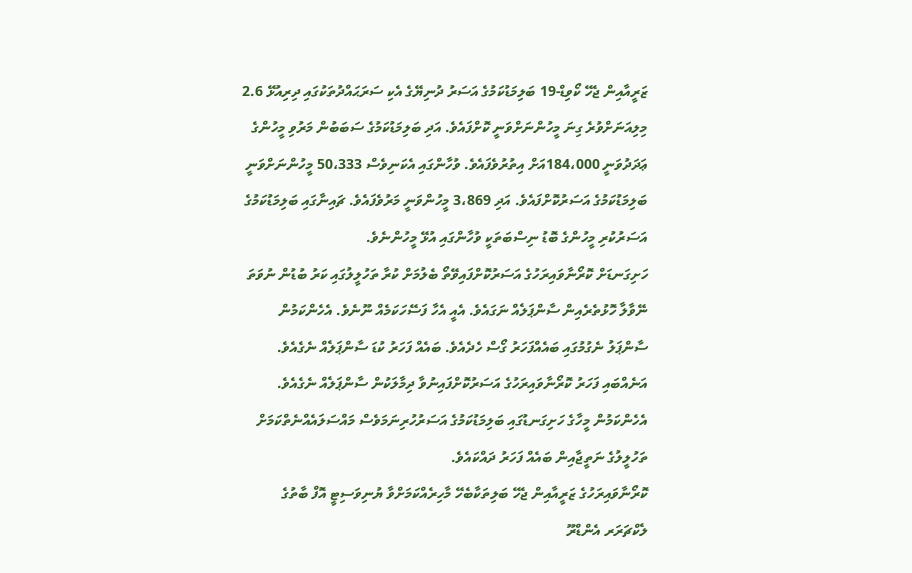ޒަރީއާއިން ޖެހޭ ކޯވިޑް-19 ބަލިމަޑުކަމުގެ އަސަރު ދުނިޔޭގެ އެކި ސަރަޙައްދުތަކުގައި ދިރިއުޅޭ 2.6 މިލިއަނަށްވުރެ ގިނަ މީހުންނަށްވަނީ ކޮށްފައެވެ. އަދި ބަލިމަޑުކަމުގެ ސަބަބުން މަރުވި މީހުންގެ ޢަދަދުވަނީ 184،000އަށް އިތުރުވެފައެވެ. ވުހާންގައި އެކަނިވެސް 50،333 މީހުންނަށްވަނީ ބަލިމަޑުކަމުގެ އަސަރުކޮށްފައެވެ. އަދި 3،869 މީހުންވަނީ މަރުވެފައެވެ. ޗައިނާގައި ބަލިމަޑުކަމުގެ އަސަރުކުރި މީހުންގެ ބޮޑު ނިސްބަތަކީ ވުހާންގައި އުޅޭ މީހުންނެވެ.
ހަށިގަނޑަށް ކޮރޯނާވައިރަހުގެ އަސަރުކޮށްފައިވޭތޯ ބެލުމަށް ކުރާ ތަހުލީލުގައި ކަރު ބުޑުން ނުވަތަ ނޭވާލާ ހޮޅުތެރެއިން ސާންޕަލެއް ނަގައެވެ. އެއީ އެހާ ފަސޭހަކަމެއް ނޫނެވެ. އެހެންކަމުން ސާންޕަލު ނެގުމުގައި ބައެއްފަހަރު ގޯސް ހެދެއެވެ. ބައެއް ފަހަރު ކުޑަ ސާންޕަލެއް ނެގެއެވެ. އަނެއްބައި ފަހަރު ކޮރޯނާވައިރަހުގެ އަސަރުކޮށްފައިނުވާ ދިމާލަކުން ސާންޕަލެއް ނެގެއެވެ. އެހެންކަމުން މީހާގެ ހަށިގަނޑުގައި ބަލިމަޑުކަމުގެ އަސަރުހުރިނަމަވެސް މައްސަލައެއްނެތްކަމަށް ތަހުލީލުގެ ނަތީޖާއިން ބައެއް ފަހަރު ދައްކައެވެ.
ކޮރޯނާވައިރަހުގެ ޒަރީއާއިން ޖެހޭ ބަލިތަކާބެހޭ މާހިރެއްކަމަށްވާ ޔުނިވަސިޓީ އޮފް ބާތުގެ ލެކްޗަރަރ އެންޑްރޫ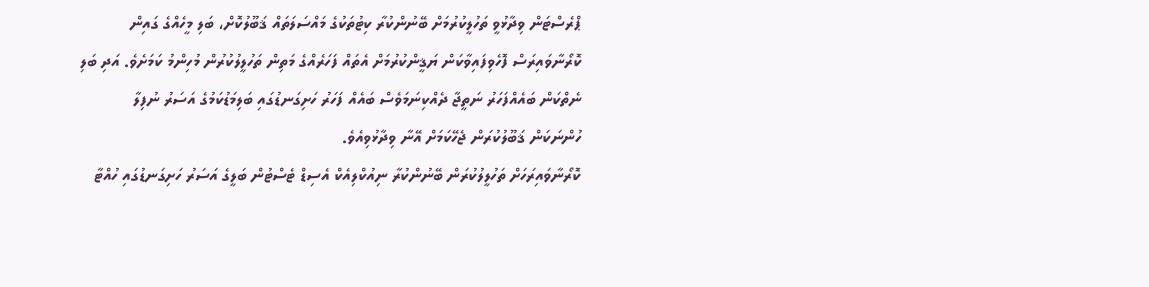ޕްރެސްޓަން ވިދާޅުވީ ތަހުލީކުރުމަށް ބޭނުންކުރާ ކިޓުތަކުގެ މައްސަލަތައް ޤަބޫލުކޮށް، ބަލި މީހެއްގެ ގައިން ކޮރޯނާވައިރަސް ފޮހެވިފައިވާކަން ޔަޤީންކުރުމަށް އެތައް ފަހަރެއްގެ މަތިން ތަހުލީލުކުރުން މުހިންމު ކަމަށެވެ. އަދި ބަލި ނެތްކަން ބައެއްފަހަރު ނަތީޖާ ދެއްކިނަމަވެސް ބައެއް ފަހަރު ހަށިގަނޑުގައި ބަލިމަޑުކަމުގެ އަސަރު ނުފިލާ ހުންނަކަން ޤަބޫލުކުރަން ޖެހޭކަމަށް އޭނާ ވިދާޅުވިއެވެ.
ކޮރޯނާވައިރަހަށް ތަހުލީލުކުރަން ބޭނުންކުރާ ނިއުކްލިއެކް އެސިޑް ޓެސްޓުން ބަލީގެ އަސަރު ހަށިގަނޑުގައި ހުއްޓާ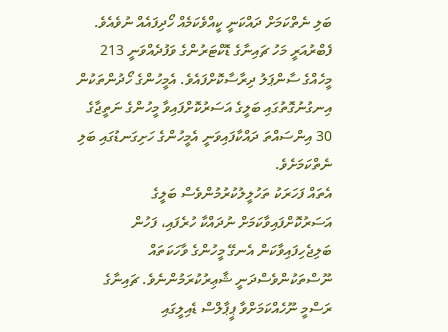ބަލި ނެތްކަމަށް ދައްކަނީ ކީއްވެކަމެއް ހޯދިފައެއް ނުވެއެވެ. ފެބްރުއަރީ މަހު ޗައިނާގެ ޑޮކްޓަރުންގެ ވަފުދެއްވަނީ 213 މީހެއްގެ ސާންޕަލު ދިރާސާކޮށްފައެވެ. އެމީހުންގެ ހޯދުންތަކުން އިނގުނުގޮތުގައި ބަލީގެ އަސަރުކޮށްފައިވާ މީހުންގެ ނަތީޖާގެ 30 އިންސައްތަ ދައްކާފައިވަނީ އެމީހުންގެ ހަށިގަނޑުގައި ބަލި ނެތްކަމަށެވެ.
އެތައް ފަހަރަކު ތަހުލީލުކުރުމުންވެސް ބަލީގެ އަސަރުކޮށްފައިވާކަމަށް ނުދައްކާ ހުރެފައި، ފަހުން ބަލިޖެހިފައިވާކަން އެނގޭ މީހުންގެ ވާހަކަތައް ނޫސްތަކުންވެސްދަނީ ޝާޢިރުކުރަމުންނެވެ. ޗައިނާގެ ރަސްމީ ނޫހެއްކަމަށްވާ ޕީޕާލްސް ޑެއިލީގައި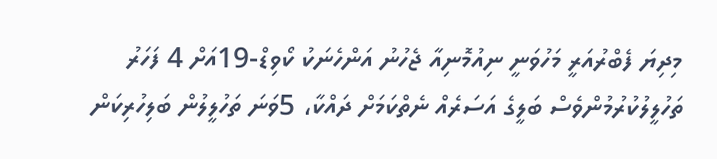މިދިޔަ ފެބްރުއަރީ މަހުވަނީ ނިއުމޮނިއާ ޖެހުނު އަންހެނަކު ކޯވިޑް-19އަށް 4 ފަހަރު ތަހުލީލުކުރުމުންވެސް ބަލީގެ އަސަރެއް ނެތްކަމަށް ދައްކާ، 5ވަނަ ތަހުލީލުން ބަލިހުރިކަން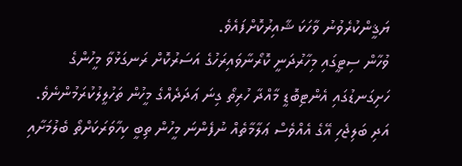ޔަޤީންކުރެވުނު ވާހަކަ ޝާއިރުކޮށްފައެވެ.
ވުހާން ސިޓީގައި މިހާރުދަނީ ކޮރޯނާވައިރަހުގެ އަސަރުކޮށް ރަނގަޅުވާ މީހުންގެ ހަށިގަނޑުގައި އެންޓިބޮޑީ މާއްދާ ހުރިތޯ ގިނަ ޢަދަދެއްގެ މީހުން ތަހުލީލުކުރަމުންނެވެ. އަދި ބަލިޖެހި އޭގެ އެއްވެސް ޢަލާމާތެއް ނުފެންނަ މީހުން ތިބީ ކިހާވަރަކަށްތޯ ބެލުމަށާއި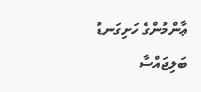ޢާންމުންގެ ހަށިގަނޑު ބަލިޖައްސާ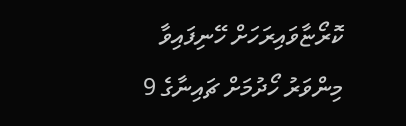ކޮރޯޏާވައިރަހަށް ހޭނިފައިވާ މިންވަރު ހޯދުމަށް ޗައިނާގެ 9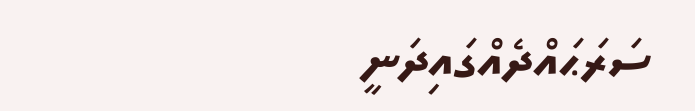ސަރަޙައްދެއްގައިދަނީ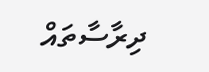ދިރާސާތައް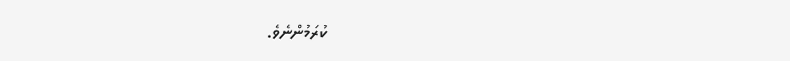ކުރަމުންނެވެ.